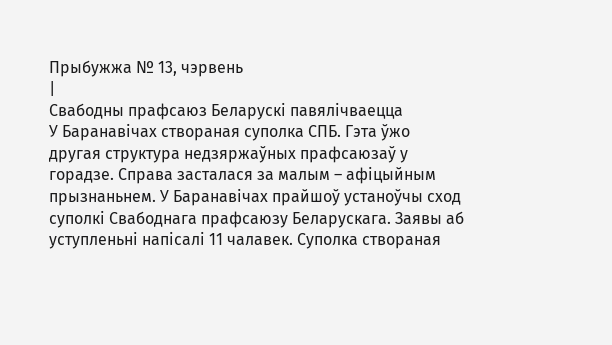Прыбужжа № 13, чэрвень
|
Cвабодны прафсаюз Беларускі павялічваецца
У Баранавічах створаная суполка СПБ. Гэта ўжо другая структура недзяржаўных прафсаюзаў у горадзе. Справа засталася за малым – афіцыйным прызнаньнем. У Баранавічах прайшоў устаноўчы сход суполкі Свабоднага прафсаюзу Беларускага. Заявы аб уступленьні напісалі 11 чалавек. Суполка створаная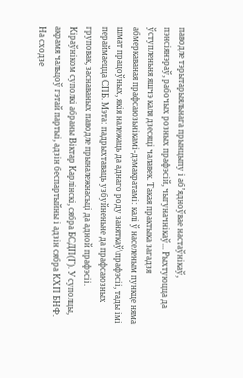паводле тэрытарыяльнага прынцыпу і аб’ядноўвае настаўнікаў, пэнсіянэраў, рабочых розных прафэсій, чыгуначнікаў... Рыхтуюцца да ўступленьня яшчэ каля дзесяці чалавек. Такая практыка загадзя абмеркаваная прафсаюзьнікамі-дэмакратамі: калі ў населеным пункце няма шмат працоўных, якія належаць да аднаго роду заняткаў\прафэсіі, тады імі пераймаецца СПБ. Мэта: падрыхтаваць узбуйненьне да прафсаюзных груповак, заснаваных паводле прыналежнасьці да адной прафэсіі. Кіраўніком суполкі абраны Віктар Карлінскі, сябра БСДП(Г). У суполцы, акрамя чальцоў гэтай партыі, адзін беспартыйны і адзін сябра КХП БНФ. На сходзе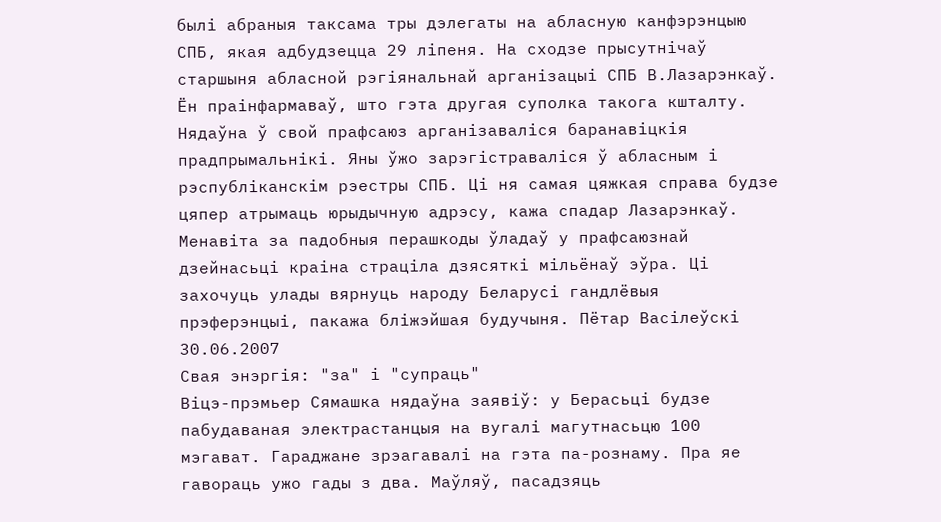былі абраныя таксама тры дэлегаты на абласную канфэрэнцыю СПБ, якая адбудзецца 29 ліпеня. На сходзе прысутнічаў старшыня абласной рэгіянальнай арганізацыі СПБ В.Лазарэнкаў. Ён праінфармаваў, што гэта другая суполка такога кшталту. Нядаўна ў свой прафсаюз арганізаваліся баранавіцкія прадпрымальнікі. Яны ўжо зарэгістраваліся ў абласным і рэспубліканскім рэестры СПБ. Ці ня самая цяжкая справа будзе цяпер атрымаць юрыдычную адрэсу, кажа спадар Лазарэнкаў. Менавіта за падобныя перашкоды ўладаў у прафсаюзнай дзейнасьці краіна страціла дзясяткі мільёнаў эўра. Ці захочуць улады вярнуць народу Беларусі гандлёвыя прэферэнцыі, пакажа бліжэйшая будучыня. Пётар Васілеўскі 30.06.2007
Свая энэргія: "за" і "супраць"
Віцэ-прэмьер Сямашка нядаўна заявіў: у Берасьці будзе пабудаваная электрастанцыя на вугалі магутнасьцю 100 мэгават. Гараджане зрэагавалі на гэта па-рознаму. Пра яе гавораць ужо гады з два. Маўляў, пасадзяць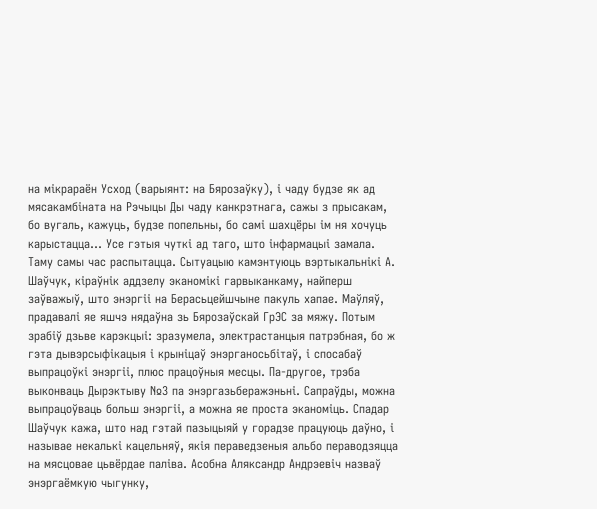на мікрараён Усход (варыянт: на Бярозаўку), і чаду будзе як ад мясакамбіната на Рэчыцы Ды чаду канкрэтнага, сажы з прысакам, бо вугаль, кажуць, будзе попельны, бо самі шахцёры ім ня хочуць карыстацца… Усе гэтыя чуткі ад таго, што інфармацыі замала. Таму самы час распытацца. Сытуацыю камэнтуюць вэртыкальнікі А. Шаўчук, кіраўнік аддзелу эканомікі гарвыканкаму, найперш заўважыў, што энэргіі на Берасьцейшчыне пакуль хапае. Маўляў, прадавалі яе яшчэ нядаўна зь Бярозаўскай ГрЭС за мяжу. Потым зрабіў дзьве карэкцыі: зразумела, электрастанцыя патрэбная, бо ж гэта дывэрсыфікацыя і крыніцаў энэрганосьбітаў, і спосабаў выпрацоўкі энэргіі, плюс працоўныя месцы. Па-другое, трэба выконваць Дырэктыву №3 па энэргазьберажэньні. Сапраўды, можна выпрацоўваць больш энэргіі, а можна яе проста эканоміць. Спадар Шаўчук кажа, што над гэтай пазыцыяй у горадзе працуюць даўно, і называе некалькі кацельняў, якія пераведзеныя альбо пераводзяцца на мясцовае цьвёрдае паліва. Асобна Аляксандр Андрэевіч назваў энэргаёмкую чыгунку,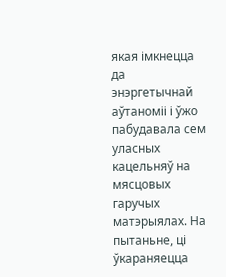якая імкнецца да энэргетычнай аўтаноміі і ўжо пабудавала сем уласных кацельняў на мясцовых гаручых матэрыялах. На пытаньне, ці ўкараняецца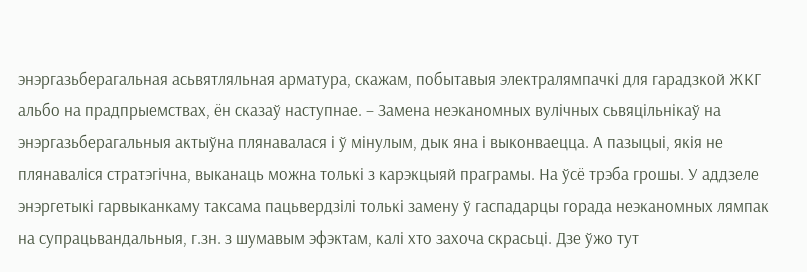энэргазьберагальная асьвятляльная арматура, скажам, побытавыя электралямпачкі для гарадзкой ЖКГ альбо на прадпрыемствах, ён сказаў наступнае. – Замена неэканомных вулічных сьвяцільнікаў на энэргазьберагальныя актыўна плянавалася і ў мінулым, дык яна і выконваецца. А пазыцыі, якія не плянаваліся стратэгічна, выканаць можна толькі з карэкцыяй праграмы. На ўсё трэба грошы. У аддзеле энэргетыкі гарвыканкаму таксама пацьвердзілі толькі замену ў гаспадарцы горада неэканомных лямпак на супрацьвандальныя, г.зн. з шумавым эфэктам, калі хто захоча скрасьці. Дзе ўжо тут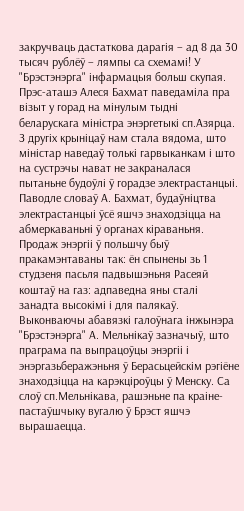закручваць дастаткова дарагія – ад 8 да 30 тысяч рублёў – лямпы са схемамі! У "Брэстэнэрга" інфармацыя больш скупая. Прэс-аташэ Алеся Бахмат паведаміла пра візыт у горад на мінулым тыдні беларускага міністра энэргетыкі сп.Азярца. З другіх крыніцаў нам стала вядома, што міністар наведаў толькі гарвыканкам і што на сустрэчы нават не закраналася пытаньне будоўлі ў горадзе электрастанцыі. Паводле словаў А. Бахмат, будаўніцтва электрастанцыі ўсё яшчэ знаходзіцца на абмеркаваньні ў органах кіраваньня. Продаж энэргіі ў польшчу быў пракамэнтаваны так: ён спынены зь 1 студзеня пасьля падвышэньня Расеяй коштаў на газ: адпаведна яны сталі занадта высокімі і для палякаў. Выконваючы абавязкі галоўнага інжынэра "Брэстэнэрга" А. Мельнікаў зазначыў, што праграма па выпрацоўцы энэргіі і энэргазьберажэньня ў Берасьцейскім рэгіёне знаходзіцца на карэкціроўцы ў Менску. Са слоў сп.Мельнікава, рашэньне па краіне-пастаўшчыку вугалю ў Брэст яшчэ вырашаецца.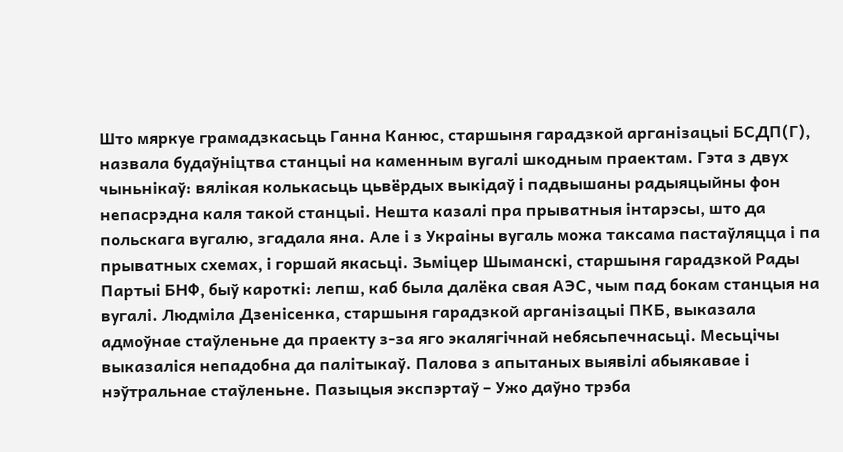Што мяркуе грамадзкасьць Ганна Канюс, старшыня гарадзкой арганізацыі БСДП(Г), назвала будаўніцтва станцыі на каменным вугалі шкодным праектам. Гэта з двух чыньнікаў: вялікая колькасьць цьвёрдых выкідаў і падвышаны радыяцыйны фон непасрэдна каля такой станцыі. Нешта казалі пра прыватныя інтарэсы, што да польскага вугалю, згадала яна. Але і з Украіны вугаль можа таксама пастаўляцца і па прыватных схемах, і горшай якасьці. Зьміцер Шыманскі, старшыня гарадзкой Рады Партыі БНФ, быў кароткі: лепш, каб была далёка свая АЭС, чым пад бокам станцыя на вугалі. Людміла Дзенісенка, старшыня гарадзкой арганізацыі ПКБ, выказала адмоўнае стаўленьне да праекту з-за яго экалягічнай небясьпечнасьці. Месьцічы выказаліся непадобна да палітыкаў. Палова з апытаных выявілі абыякавае і нэўтральнае стаўленьне. Пазыцыя экспэртаў – Ужо даўно трэба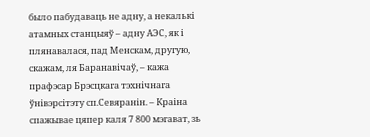было пабудаваць не адну, а некалькі атамных станцыяў – адну АЭС, як і плянавалася, пад Менскам, другую, скажам, ля Баранавічаў, – кажа прафэсар Брэсцкага тэхнічнага ўнівэрсітэту сп.Севяранін. – Краіна спажывае цяпер каля 7 800 мэгават, зь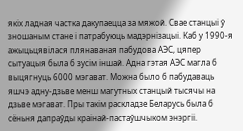якіх ладная частка дакупаецца за мяжой. Свае станцыі ў зношаным стане і патрабуюць мадэрнізацыі. Каб у 1990-я ажыцьцявілася плянаваная пабудова АЭС, цяпер сытуацыя была б зусім іншай. Адна гэтая АЭС магла б выцягнуць 6000 мэгават. Можна было б пабудаваць яшчэ адну-дзьве менш магутных станцый тысячы на дзьве мэгават. Пры такім раскладзе Беларусь была б сёньня дапраўды краінай-пастаўшчыком энэргіі.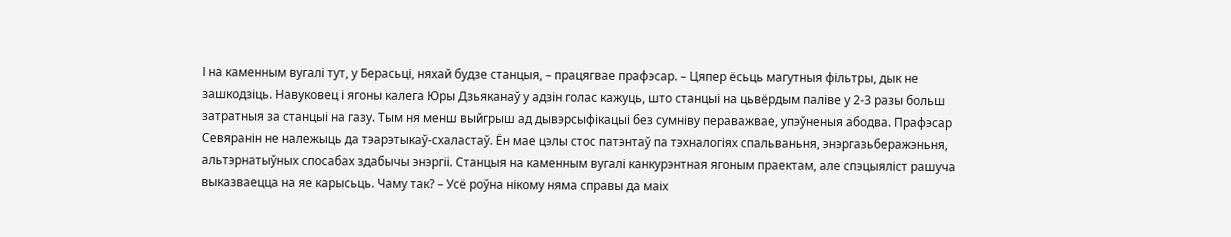І на каменным вугалі тут, у Берасьці, няхай будзе станцыя, – працягвае прафэсар. – Цяпер ёсьць магутныя фільтры, дык не зашкодзіць. Навуковец і ягоны калега Юры Дзьяканаў у адзін голас кажуць, што станцыі на цьвёрдым паліве у 2-3 разы больш затратныя за станцыі на газу. Тым ня менш выйгрыш ад дывэрсыфікацыі без сумніву пераважвае, упэўненыя абодва. Прафэсар Севяранін не належыць да тэарэтыкаў-схаластаў. Ён мае цэлы стос патэнтаў па тэхналогіях спальваньня, энэргазьберажэньня, альтэрнатыўных спосабах здабычы энэргіі. Станцыя на каменным вугалі канкурэнтная ягоным праектам, але спэцыяліст рашуча выказваецца на яе карысьць. Чаму так? – Усё роўна нікому няма справы да маіх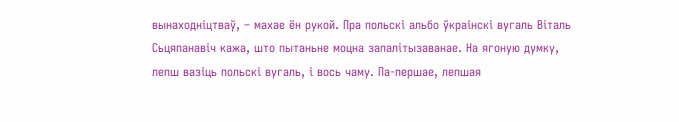вынаходніцтваў, – махае ён рукой. Пра польскі альбо ўкраінскі вугаль Віталь Сьцяпанавіч кажа, што пытаньне моцна запалітызаванае. На ягоную думку, лепш вазіць польскі вугаль, і вось чаму. Па-першае, лепшая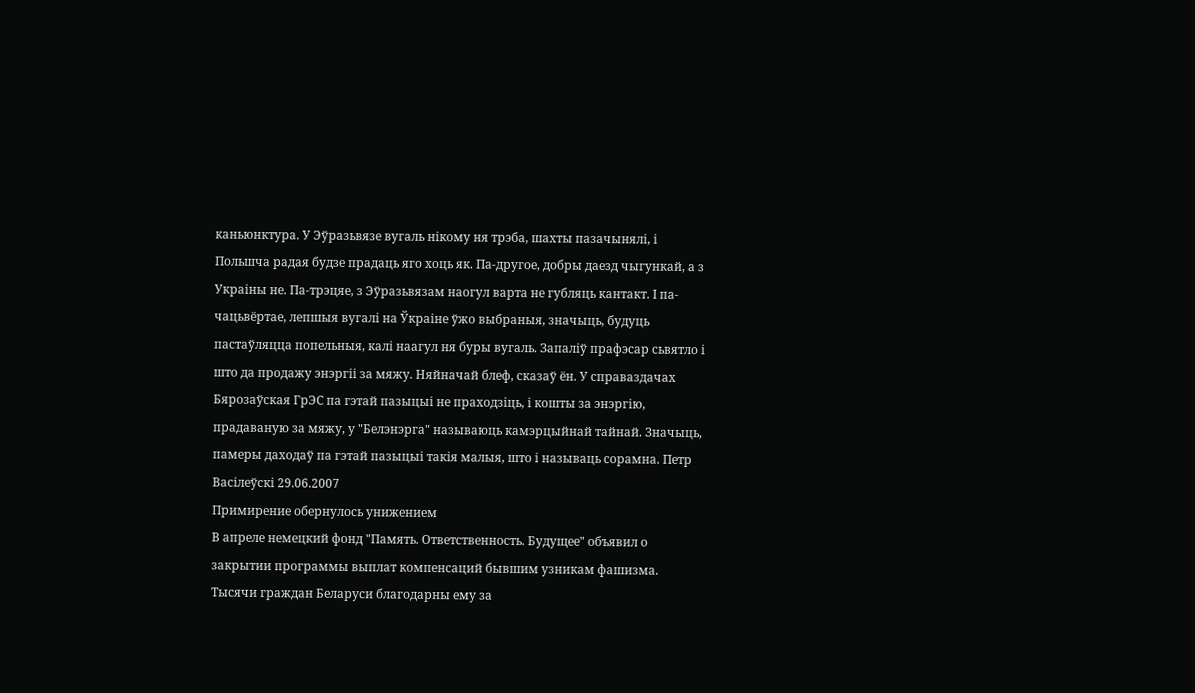каньюнктура. У Эўразьвязе вугаль нікому ня трэба, шахты пазачынялі, і Польшча радая будзе прадаць яго хоць як. Па-другое, добры даезд чыгункай, а з Украіны не. Па-трэцяе, з Эўразьвязам наогул варта не губляць кантакт. І па-чацьвёртае, лепшыя вугалі на Ўкраіне ўжо выбраныя, значыць, будуць пастаўляцца попельныя, калі наагул ня буры вугаль. Запаліў прафэсар сьвятло і што да продажу энэргіі за мяжу. Няйначай блеф, сказаў ён. У справаздачах Бярозаўская ГрЭС па гэтай пазыцыі не праходзіць, і кошты за энэргію, прадаваную за мяжу, у "Белэнэрга" называюць камэрцыйнай тайнай. Значыць, памеры даходаў па гэтай пазыцыі такія малыя, што і называць сорамна. Петр Васілеўскі 29.06.2007
Примирение обернулось унижением
В апреле немецкий фонд "Память. Ответственность. Будущее" объявил о закрытии программы выплат компенсаций бывшим узникам фашизма. Тысячи граждан Беларуси благодарны ему за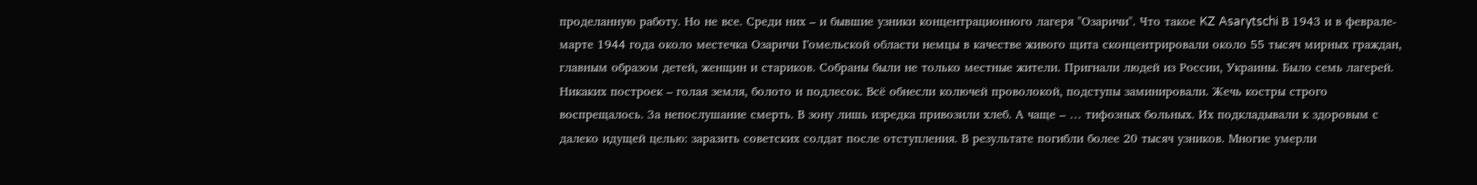проделанную работу. Но не все. Среди них – и бывшие узники концентрационного лагеря "Озаричи". Что такое KZ Asarytschi В 1943 и в феврале-марте 1944 года около местечка Озаричи Гомельской области немцы в качестве живого щита сконцентрировали около 55 тысяч мирных граждан, главным образом детей, женщин и стариков. Собраны были не только местные жители. Пригнали людей из России, Украины. Было семь лагерей. Никаких построек – голая земля, болото и подлесок. Всё обнесли колючей проволокой, подступы заминировали. Жечь костры строго воспрещалось. За непослушание смерть. В зону лишь изредка привозили хлеб. А чаще – … тифозных больных. Их подкладывали к здоровым с далеко идущей целью: заразить советских солдат после отступления. В результате погибли более 20 тысяч узников. Многие умерли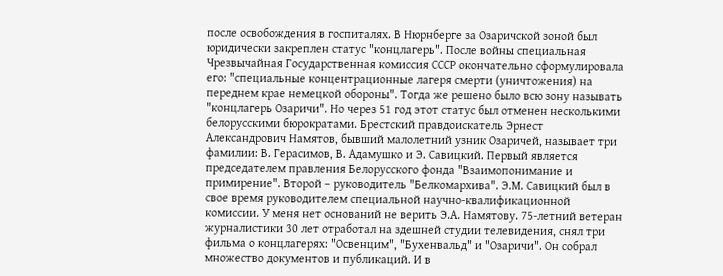после освобождения в госпиталях. В Нюрнберге за Озаричской зоной был юридически закреплен статус "концлагерь". После войны специальная Чрезвычайная Государственная комиссия СССР окончательно сформулировала его: "специальные концентрационные лагеря смерти (уничтожения) на переднем крае немецкой обороны". Тогда же решено было всю зону называть "концлагерь Озаричи". Но через 51 год этот статус был отменен несколькими белорусскими бюрократами. Брестский правдоискатель Эрнест Александрович Намятов, бывший малолетний узник Озаричей, называет три фамилии: В. Герасимов, В. Адамушко и Э. Савицкий. Первый является председателем правления Белорусского фонда "Взаимопонимание и примирение". Второй – руководитель "Белкомархива". Э.М. Савицкий был в свое время руководителем специальной научно-квалификационной комиссии. У меня нет оснований не верить Э.А. Намятову. 75-летний ветеран журналистики 30 лет отработал на здешней студии телевидения, снял три фильма о концлагерях: "Освенцим", "Бухенвальд" и "Озаричи". Он собрал множество документов и публикаций. И в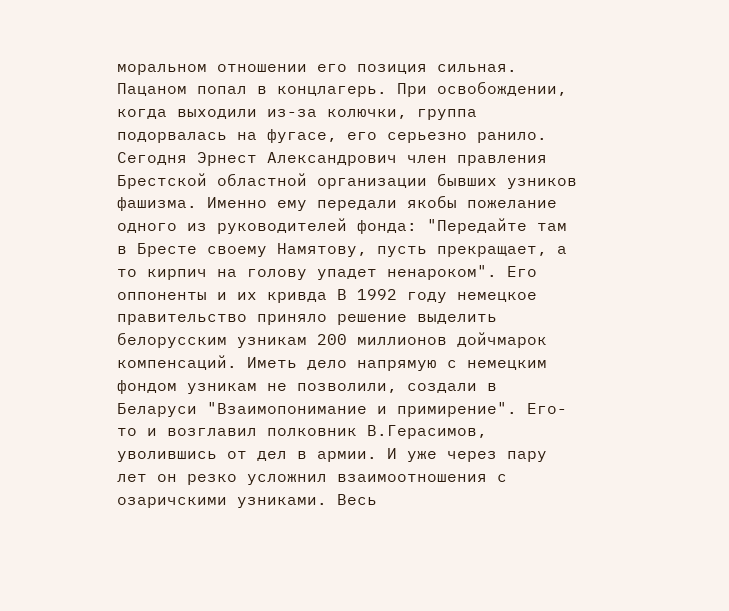моральном отношении его позиция сильная. Пацаном попал в концлагерь. При освобождении, когда выходили из-за колючки, группа подорвалась на фугасе, его серьезно ранило. Сегодня Эрнест Александрович член правления Брестской областной организации бывших узников фашизма. Именно ему передали якобы пожелание одного из руководителей фонда: "Передайте там в Бресте своему Намятову, пусть прекращает, а то кирпич на голову упадет ненароком". Его оппоненты и их кривда В 1992 году немецкое правительство приняло решение выделить белорусским узникам 200 миллионов дойчмарок компенсаций. Иметь дело напрямую с немецким фондом узникам не позволили, создали в Беларуси "Взаимопонимание и примирение". Его-то и возглавил полковник В.Герасимов, уволившись от дел в армии. И уже через пару лет он резко усложнил взаимоотношения с озаричскими узниками. Весь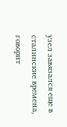узел завязался еще в сталинские времена, говорит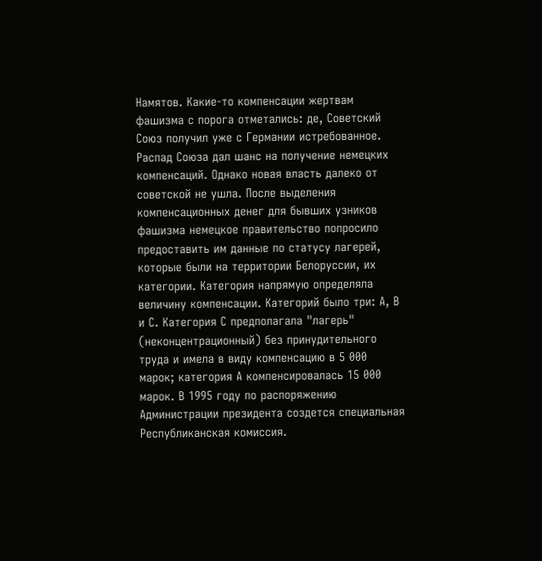Намятов. Какие-то компенсации жертвам фашизма с порога отметались: де, Советский Союз получил уже с Германии истребованное. Распад Союза дал шанс на получение немецких компенсаций. Однако новая власть далеко от советской не ушла. После выделения компенсационных денег для бывших узников фашизма немецкое правительство попросило предоставить им данные по статусу лагерей, которые были на территории Белоруссии, их категории. Категория напрямую определяла величину компенсации. Категорий было три: А, В и С. Категория С предполагала "лагерь" (неконцентрационный) без принудительного труда и имела в виду компенсацию в 5 000 марок; категория А компенсировалась 15 000 марок. В 1995 году по распоряжению Администрации президента создется специальная Республиканская комиссия.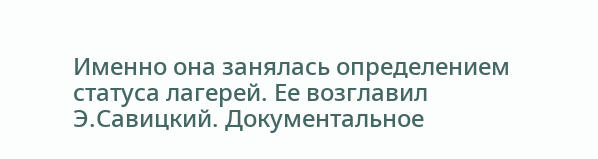Именно она занялась определением статуса лагерей. Ее возглавил Э.Савицкий. Документальное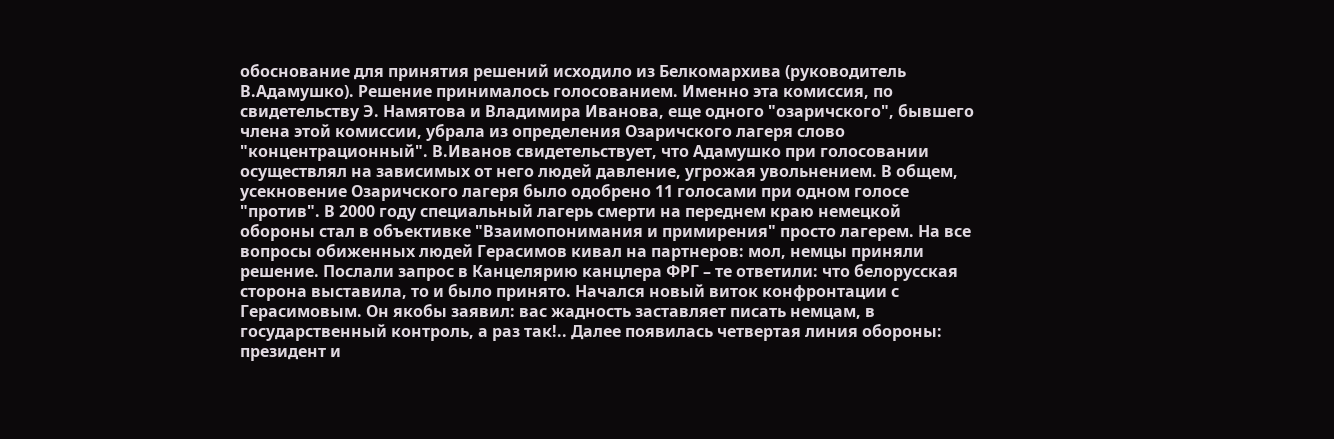обоснование для принятия решений исходило из Белкомархива (руководитель В.Адамушко). Решение принималось голосованием. Именно эта комиссия, по свидетельству Э. Намятова и Владимира Иванова, еще одного "озаричского", бывшего члена этой комиссии, убрала из определения Озаричского лагеря слово "концентрационный". В.Иванов свидетельствует, что Адамушко при голосовании осуществлял на зависимых от него людей давление, угрожая увольнением. В общем, усекновение Озаричского лагеря было одобрено 11 голосами при одном голосе "против". В 2000 году специальный лагерь смерти на переднем краю немецкой обороны стал в объективке "Взаимопонимания и примирения" просто лагерем. На все вопросы обиженных людей Герасимов кивал на партнеров: мол, немцы приняли решение. Послали запрос в Канцелярию канцлера ФРГ – те ответили: что белорусская сторона выставила, то и было принято. Начался новый виток конфронтации с Герасимовым. Он якобы заявил: вас жадность заставляет писать немцам, в государственный контроль, а раз так!.. Далее появилась четвертая линия обороны: президент и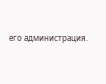его администрация.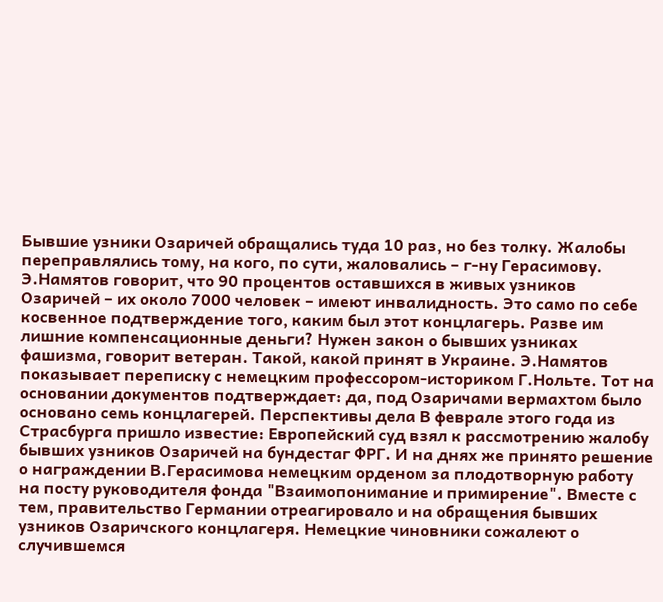Бывшие узники Озаричей обращались туда 10 раз, но без толку. Жалобы переправлялись тому, на кого, по сути, жаловались – г-ну Герасимову. Э.Намятов говорит, что 90 процентов оставшихся в живых узников Озаричей – их около 7000 человек – имеют инвалидность. Это само по себе косвенное подтверждение того, каким был этот концлагерь. Разве им лишние компенсационные деньги? Нужен закон о бывших узниках фашизма, говорит ветеран. Такой, какой принят в Украине. Э.Намятов показывает переписку с немецким профессором-историком Г.Нольте. Тот на основании документов подтверждает: да, под Озаричами вермахтом было основано семь концлагерей. Перспективы дела В феврале этого года из Страсбурга пришло известие: Европейский суд взял к рассмотрению жалобу бывших узников Озаричей на бундестаг ФРГ. И на днях же принято решение о награждении В.Герасимова немецким орденом за плодотворную работу на посту руководителя фонда "Взаимопонимание и примирение". Вместе с тем, правительство Германии отреагировало и на обращения бывших узников Озаричского концлагеря. Немецкие чиновники сожалеют о случившемся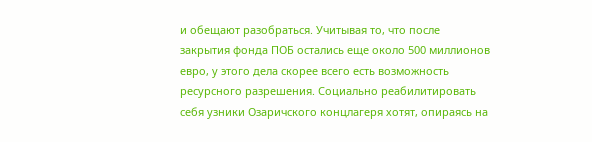и обещают разобраться. Учитывая то, что после закрытия фонда ПОБ остались еще около 500 миллионов евро, у этого дела скорее всего есть возможность ресурсного разрешения. Социально реабилитировать себя узники Озаричского концлагеря хотят, опираясь на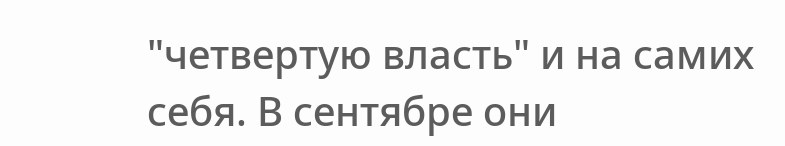"четвертую власть" и на самих себя. В сентябре они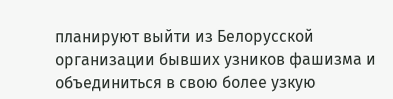планируют выйти из Белорусской организации бывших узников фашизма и объединиться в свою более узкую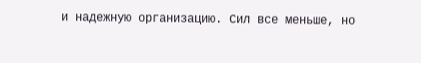и надежную организацию. Сил все меньше, но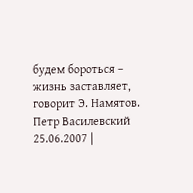будем бороться – жизнь заставляет, говорит Э. Намятов. Петр Василевский 25.06.2007 |